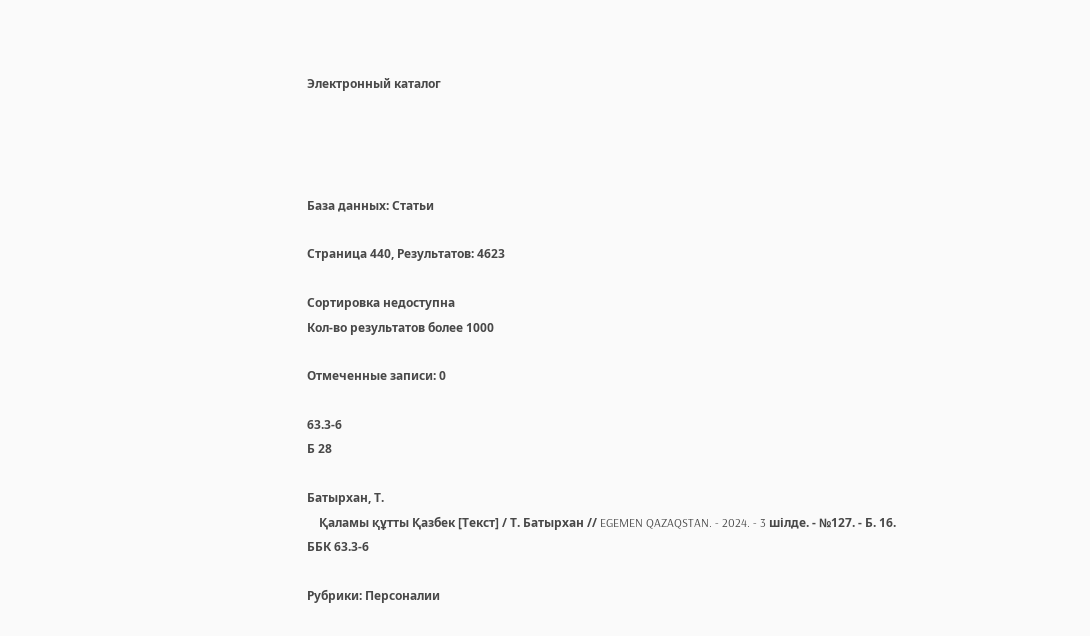Электронный каталог




База данных: Статьи

Страница 440, Результатов: 4623

Сортировка недоступна
Кол-во результатов более 1000

Отмеченные записи: 0

63.3-6
Б 28

Батырхан, Т.
    Қаламы құтты Қазбек [Текст] / Т. Батырхан // EGEMEN QAZAQSTAN. - 2024. - 3 шілде. - №127. - Б. 16.
ББК 63.3-6

Рубрики: Персоналии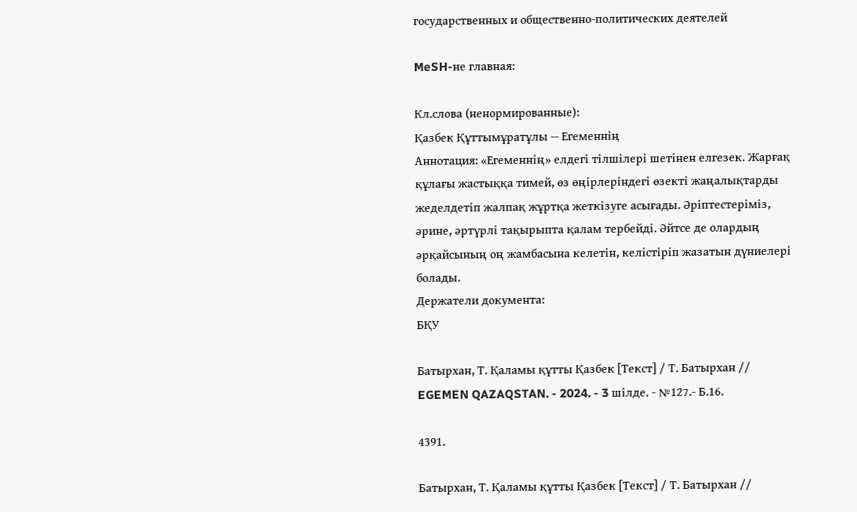государственных и общественно-политических деятелей

MeSH-не главная:

Кл.слова (ненормированные):
Қазбек Құттымұратұлы -- Егеменнің
Аннотация: «Егеменнің» елдегі тілшілері шетінен елгезек. Жарғақ құлағы жастыққа тимей, өз өңірлеріндегі өзекті жаңалықтарды жеделдетіп жалпақ жұртқа жеткізуге асығады. Әріптестеріміз, әрине, әртүрлі тақырыпта қалам тербейді. Әйтсе де олардың әрқайсының оң жамбасына келетін, келістіріп жазатын дүниелері болады.
Держатели документа:
БҚУ

Батырхан, Т. Қаламы құтты Қазбек [Текст] / Т. Батырхан // EGEMEN QAZAQSTAN. - 2024. - 3 шілде. - №127.- Б.16.

4391.

Батырхан, Т. Қаламы құтты Қазбек [Текст] / Т. Батырхан //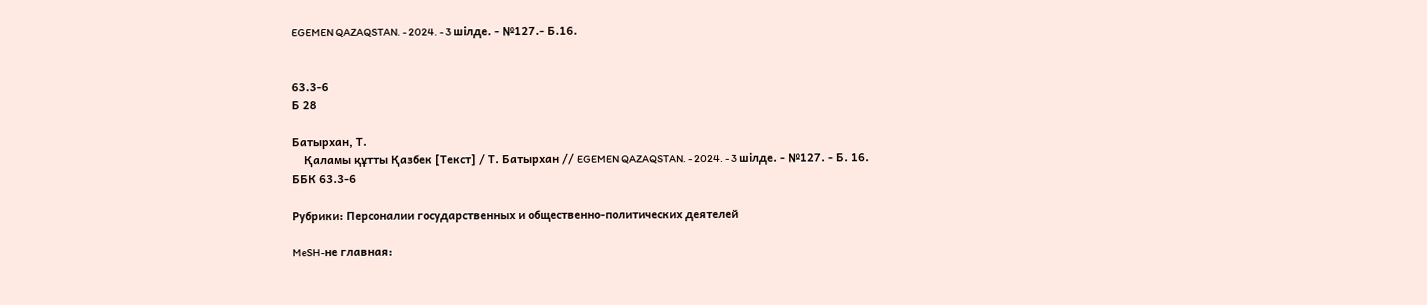EGEMEN QAZAQSTAN. - 2024. - 3 шілде. - №127.- Б.16.


63.3-6
Б 28

Батырхан, Т.
    Қаламы құтты Қазбек [Текст] / Т. Батырхан // EGEMEN QAZAQSTAN. - 2024. - 3 шілде. - №127. - Б. 16.
ББК 63.3-6

Рубрики: Персоналии государственных и общественно-политических деятелей

MeSH-не главная: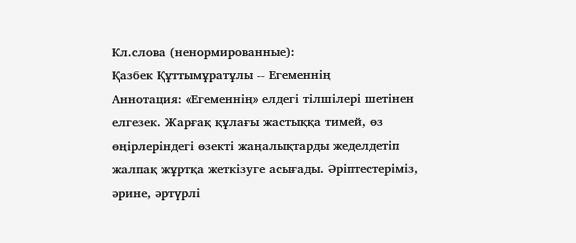Кл.слова (ненормированные):
Қазбек Құттымұратұлы -- Егеменнің
Аннотация: «Егеменнің» елдегі тілшілері шетінен елгезек. Жарғақ құлағы жастыққа тимей, өз өңірлеріндегі өзекті жаңалықтарды жеделдетіп жалпақ жұртқа жеткізуге асығады. Әріптестеріміз, әрине, әртүрлі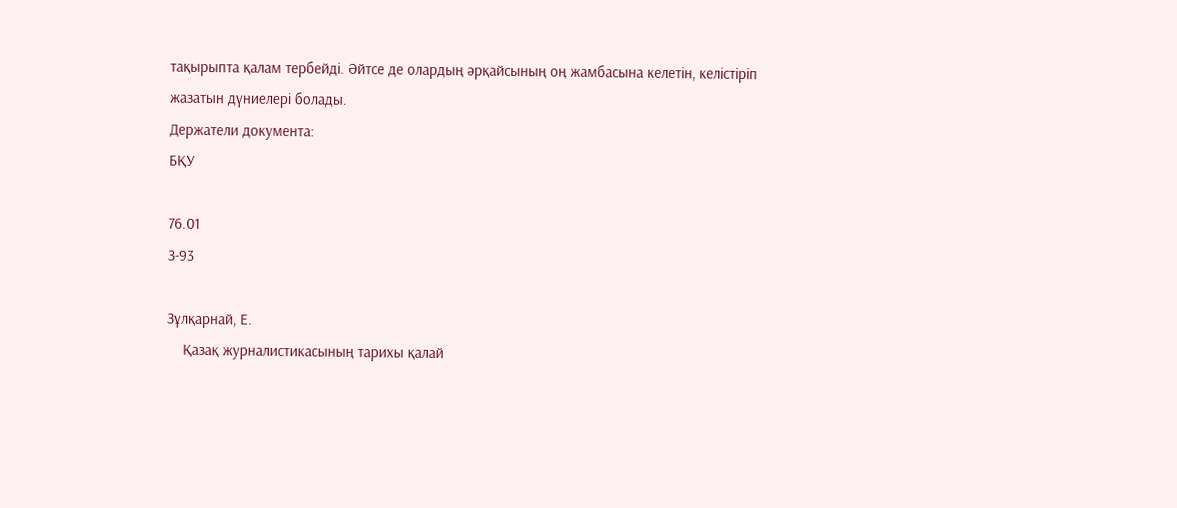тақырыпта қалам тербейді. Әйтсе де олардың әрқайсының оң жамбасына келетін, келістіріп жазатын дүниелері болады.
Держатели документа:
БҚУ

76.01
З-93

Зұлқарнай, Е.
    Қазақ журналистикасының тарихы қалай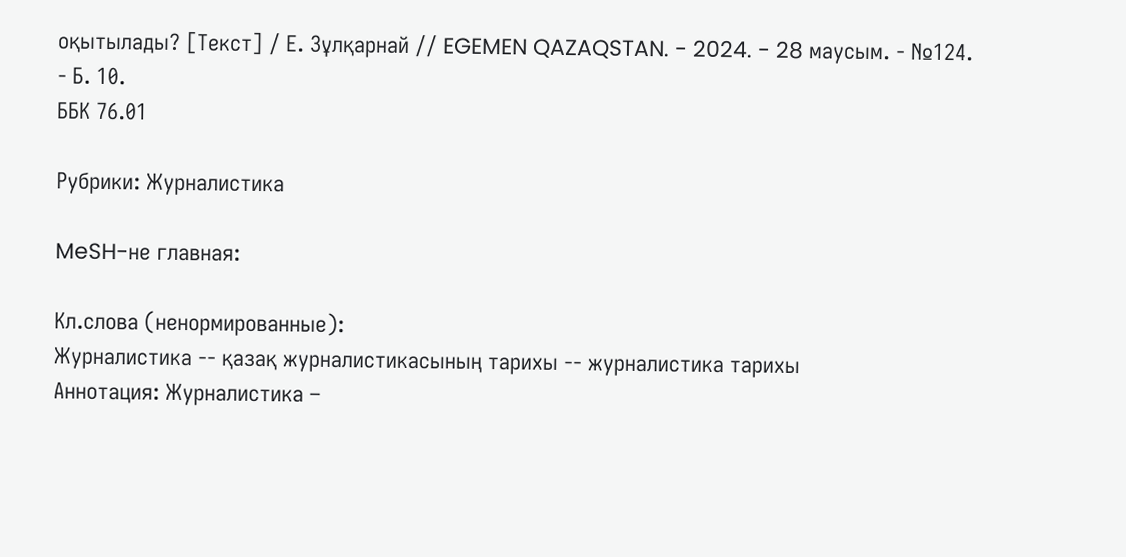оқытылады? [Текст] / Е. Зұлқарнай // EGEMEN QAZAQSTAN. - 2024. - 28 маусым. - №124. - Б. 10.
ББК 76.01

Рубрики: Журналистика

MeSH-не главная:

Кл.слова (ненормированные):
Журналистика -- қазақ журналистикасының тарихы -- журналистика тарихы
Аннотация: Журналистика –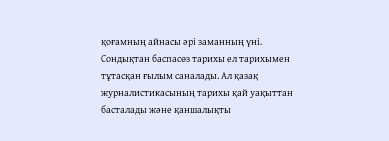қоғамның айнасы әрі заманның үні. Сондықтан баспасөз тарихы ел тарихымен тұтасқан ғылым саналады. Ал қазақ журналистикасының тарихы қай уақыттан басталады және қаншалықты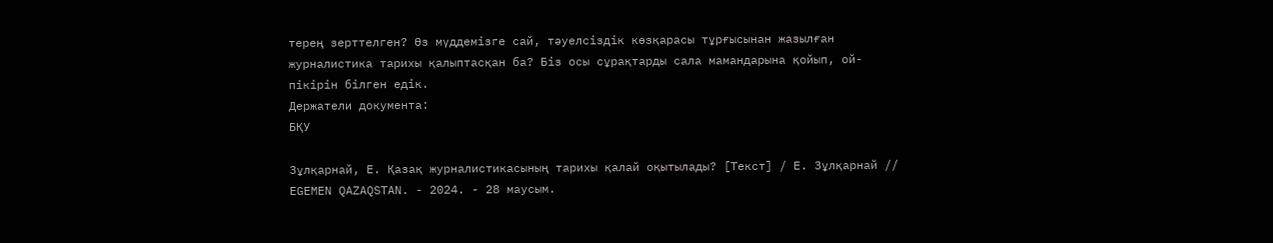терең зерттелген? Өз мүддемізге сай, тәуелсіздік көзқарасы тұрғысынан жазылған журналистика тарихы қалыптасқан ба? Біз осы сұрақтарды сала мамандарына қойып, ой-пікірін білген едік.
Держатели документа:
БҚУ

Зұлқарнай, Е. Қазақ журналистикасының тарихы қалай оқытылады? [Текст] / Е. Зұлқарнай // EGEMEN QAZAQSTAN. - 2024. - 28 маусым.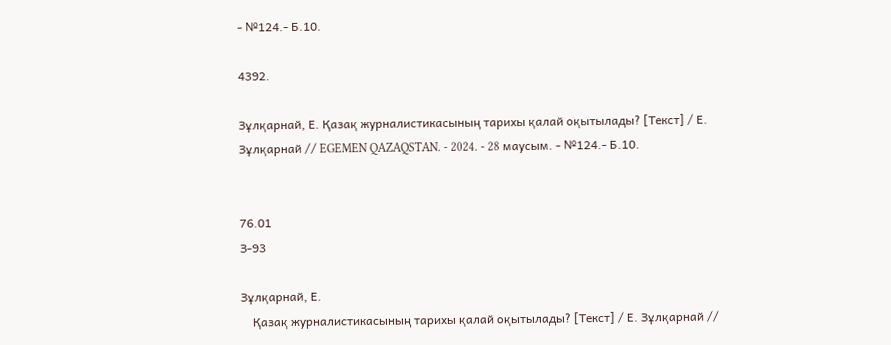- №124.- Б.10.

4392.

Зұлқарнай, Е. Қазақ журналистикасының тарихы қалай оқытылады? [Текст] / Е. Зұлқарнай // EGEMEN QAZAQSTAN. - 2024. - 28 маусым. - №124.- Б.10.


76.01
З-93

Зұлқарнай, Е.
    Қазақ журналистикасының тарихы қалай оқытылады? [Текст] / Е. Зұлқарнай //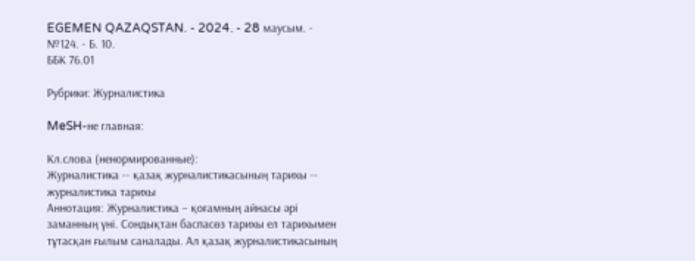EGEMEN QAZAQSTAN. - 2024. - 28 маусым. - №124. - Б. 10.
ББК 76.01

Рубрики: Журналистика

MeSH-не главная:

Кл.слова (ненормированные):
Журналистика -- қазақ журналистикасының тарихы -- журналистика тарихы
Аннотация: Журналистика – қоғамның айнасы әрі заманның үні. Сондықтан баспасөз тарихы ел тарихымен тұтасқан ғылым саналады. Ал қазақ журналистикасының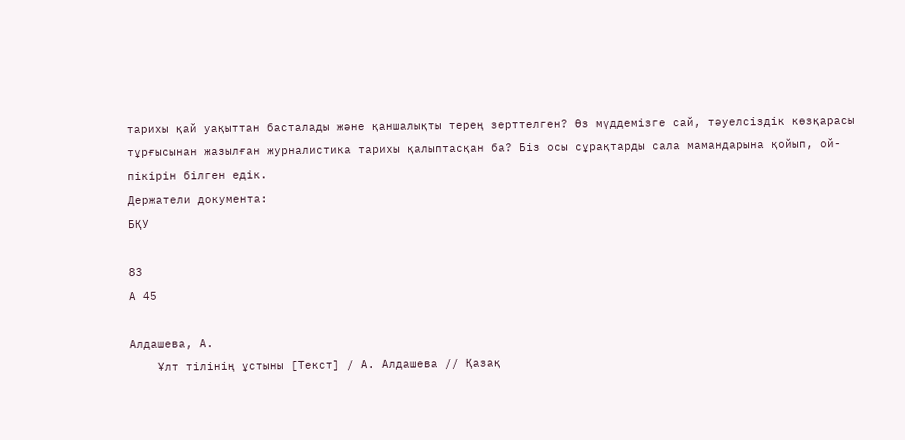тарихы қай уақыттан басталады және қаншалықты терең зерттелген? Өз мүддемізге сай, тәуелсіздік көзқарасы тұрғысынан жазылған журналистика тарихы қалыптасқан ба? Біз осы сұрақтарды сала мамандарына қойып, ой-пікірін білген едік.
Держатели документа:
БҚУ

83
А 45

Алдашева, А.
    Ұлт тілінің ұстыны [Текст] / А. Алдашева // Қазақ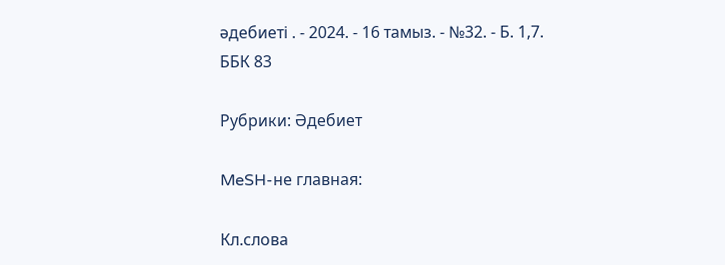әдебиеті . - 2024. - 16 тамыз. - №32. - Б. 1,7.
ББК 83

Рубрики: Әдебиет

MeSH-не главная:

Кл.слова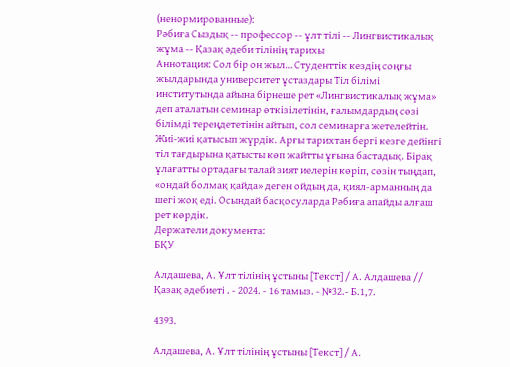(ненормированные):
Рәбиға Сыздық -- профессор -- ұлт тілі -- Лингвистикалық жұма -- Қазақ әдеби тілінің тарихы
Аннотация: Сол бір он жыл… Студенттік кездің соңғы жылдарында университет ұстаздары Тіл білімі институтында айына бірнеше рет «Лингвистикалық жұма» деп аталатын семинар өткізілетінін, ғалымдардың сөзі білімді тереңдететінін айтып, сол семинарға жетелейтін. Жиі-жиі қатысып жүрдік. Арғы тарихтан бергі кезге дейінгі тіл тағдырына қатысты көп жайтты ұғына бастадық. Бірақ ұлағатты ортадағы талай зият иелерін көріп, сөзін тыңдап, «ондай болмақ қайда» деген ойдың да, қиял-арманның да шегі жоқ еді. Осындай басқосуларда Рәбиға апайды алғаш рет көрдік.
Держатели документа:
БҚУ

Алдашева, А. Ұлт тілінің ұстыны [Текст] / А. Алдашева // Қазақ әдебиеті . - 2024. - 16 тамыз. - №32.- Б.1,7.

4393.

Алдашева, А. Ұлт тілінің ұстыны [Текст] / А.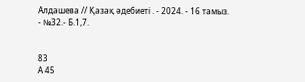Алдашева // Қазақ әдебиеті . - 2024. - 16 тамыз. - №32.- Б.1,7.


83
А 45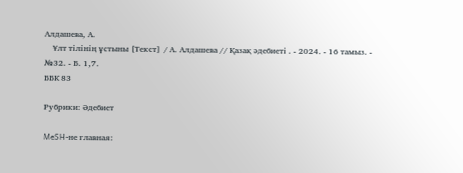Алдашева, А.
    Ұлт тілінің ұстыны [Текст] / А. Алдашева // Қазақ әдебиеті . - 2024. - 16 тамыз. - №32. - Б. 1,7.
ББК 83

Рубрики: Әдебиет

MeSH-не главная: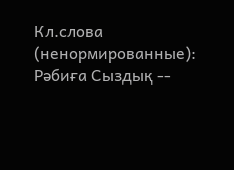Кл.слова (ненормированные):
Рәбиға Сыздық --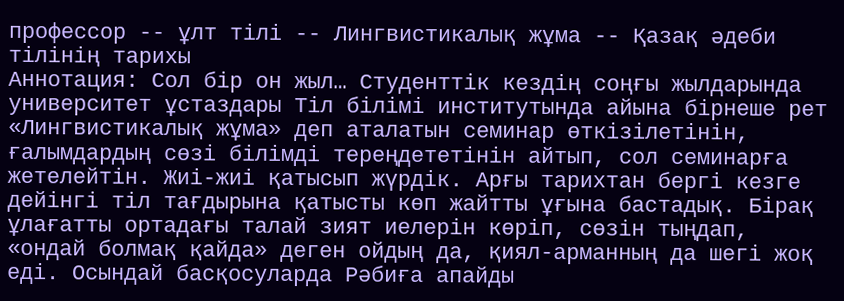профессор -- ұлт тілі -- Лингвистикалық жұма -- Қазақ әдеби тілінің тарихы
Аннотация: Сол бір он жыл… Студенттік кездің соңғы жылдарында университет ұстаздары Тіл білімі институтында айына бірнеше рет «Лингвистикалық жұма» деп аталатын семинар өткізілетінін, ғалымдардың сөзі білімді тереңдететінін айтып, сол семинарға жетелейтін. Жиі-жиі қатысып жүрдік. Арғы тарихтан бергі кезге дейінгі тіл тағдырына қатысты көп жайтты ұғына бастадық. Бірақ ұлағатты ортадағы талай зият иелерін көріп, сөзін тыңдап, «ондай болмақ қайда» деген ойдың да, қиял-арманның да шегі жоқ еді. Осындай басқосуларда Рәбиға апайды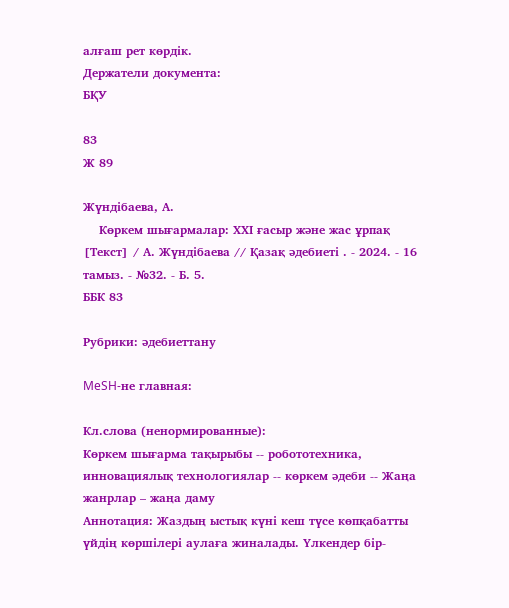алғаш рет көрдік.
Держатели документа:
БҚУ

83
Ж 89

Жүндібаева, А.
    Көркем шығармалар: ХХІ ғасыр және жас ұрпақ [Текст] / А. Жүндібаева // Қазақ әдебиеті . - 2024. - 16 тамыз. - №32. - Б. 5.
ББК 83

Рубрики: әдебиеттану

MeSH-не главная:

Кл.слова (ненормированные):
Көркем шығарма тақырыбы -- робототехника, инновациялық технологиялар -- көркем әдеби -- Жаңа жанрлар – жаңа даму
Аннотация: Жаздың ыстық күні кеш түсе көпқабатты үйдің көршілері аулаға жиналады. Үлкендер бір-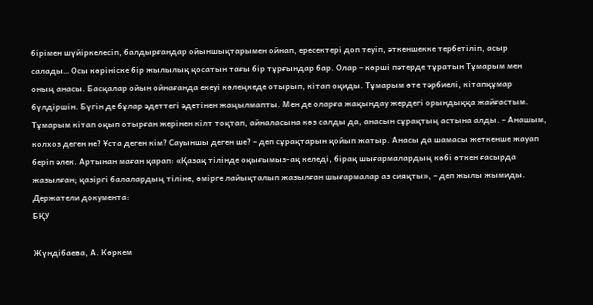бірімен шүйіркелесіп, балдырғандар ойыншықтарымен ойнап, ересектері доп теуіп, әткеншекке тербетіліп, асыр салады… Осы көрініске бір жылылық қосатын тағы бір тұрғындар бар. Олар – көрші пәтерде тұратын Тұмарым мен оның анасы. Басқалар ойын ойнағанда екеуі көлеңкеде отырып, кітап оқиды. Тұмарым өте тәрбиелі, кітапқұмар бүлдіршін. Бүгін де бұлар әдеттегі әдетінен жаңылмапты. Мен де оларға жақындау жердегі орындыққа жайғастым. Тұмарым кітап оқып отырған жерінен кілт тоқтап, айналасына көз салды да, анасын сұрақтың астына алды. – Анашым, колхоз деген не? Ұста деген кім? Сауыншы деген ше? – деп сұрақтарын қойып жатыр. Анасы да шамасы жеткенше жауап беріп әлек. Артынан маған қарап: «Қазақ тілінде оқығымыз-ақ келеді, бірақ шығармалардың көбі өткен ғасырда жазылған; қазіргі балалардың тіліне, өмірге лайықталып жазылған шығармалар аз сияқты», – деп жылы жымиды.
Держатели документа:
БҚУ

Жүндібаева, А. Көркем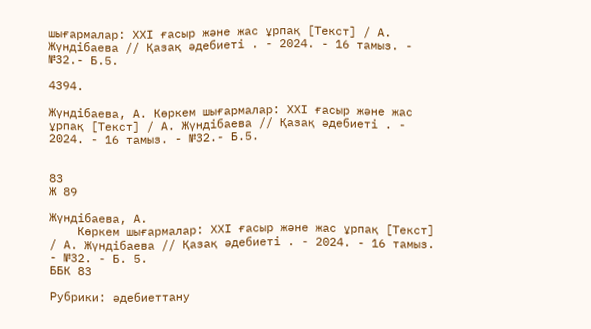шығармалар: ХХІ ғасыр және жас ұрпақ [Текст] / А. Жүндібаева // Қазақ әдебиеті . - 2024. - 16 тамыз. - №32.- Б.5.

4394.

Жүндібаева, А. Көркем шығармалар: ХХІ ғасыр және жас ұрпақ [Текст] / А. Жүндібаева // Қазақ әдебиеті . - 2024. - 16 тамыз. - №32.- Б.5.


83
Ж 89

Жүндібаева, А.
    Көркем шығармалар: ХХІ ғасыр және жас ұрпақ [Текст] / А. Жүндібаева // Қазақ әдебиеті . - 2024. - 16 тамыз. - №32. - Б. 5.
ББК 83

Рубрики: әдебиеттану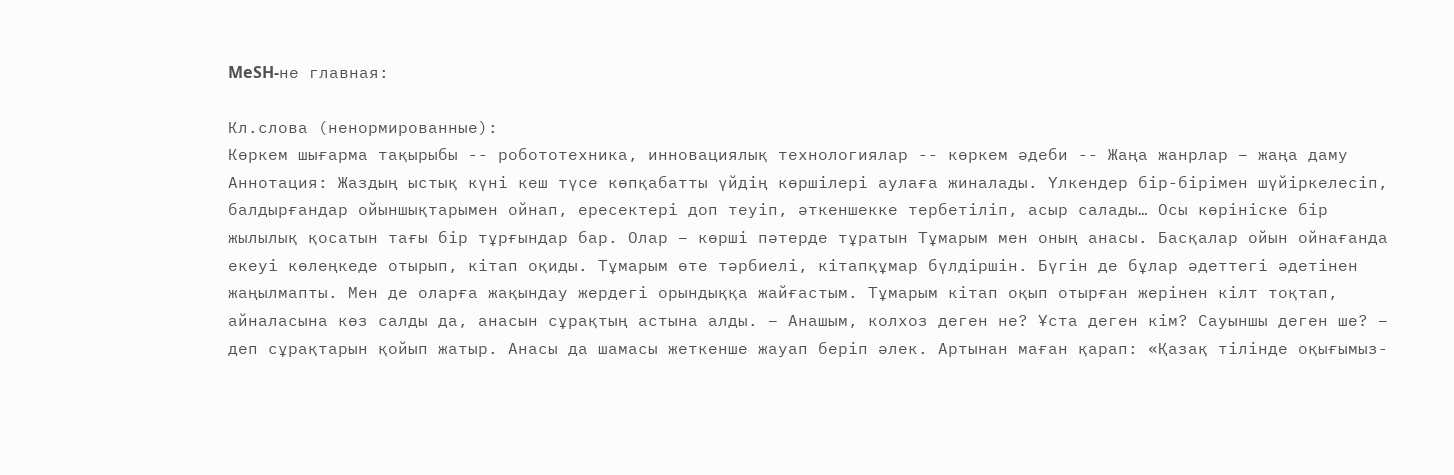MeSH-не главная:

Кл.слова (ненормированные):
Көркем шығарма тақырыбы -- робототехника, инновациялық технологиялар -- көркем әдеби -- Жаңа жанрлар – жаңа даму
Аннотация: Жаздың ыстық күні кеш түсе көпқабатты үйдің көршілері аулаға жиналады. Үлкендер бір-бірімен шүйіркелесіп, балдырғандар ойыншықтарымен ойнап, ересектері доп теуіп, әткеншекке тербетіліп, асыр салады… Осы көрініске бір жылылық қосатын тағы бір тұрғындар бар. Олар – көрші пәтерде тұратын Тұмарым мен оның анасы. Басқалар ойын ойнағанда екеуі көлеңкеде отырып, кітап оқиды. Тұмарым өте тәрбиелі, кітапқұмар бүлдіршін. Бүгін де бұлар әдеттегі әдетінен жаңылмапты. Мен де оларға жақындау жердегі орындыққа жайғастым. Тұмарым кітап оқып отырған жерінен кілт тоқтап, айналасына көз салды да, анасын сұрақтың астына алды. – Анашым, колхоз деген не? Ұста деген кім? Сауыншы деген ше? – деп сұрақтарын қойып жатыр. Анасы да шамасы жеткенше жауап беріп әлек. Артынан маған қарап: «Қазақ тілінде оқығымыз-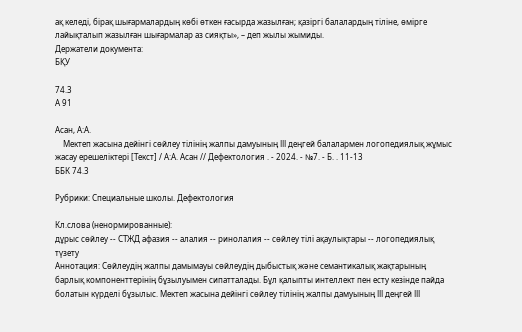ақ келеді, бірақ шығармалардың көбі өткен ғасырда жазылған; қазіргі балалардың тіліне, өмірге лайықталып жазылған шығармалар аз сияқты», – деп жылы жымиды.
Держатели документа:
БҚУ

74.3
А 91

Асан, А:А.
    Мектеп жасына дейінгі сөйлеу тілінің жалпы дамуының ІІІ деңгей балалармен логопедиялық жұмыс жасау ерешеліктері [Текст] / А:А. Асан // Дефектология . - 2024. - №7. - Б. . 11-13
ББК 74.3

Рубрики: Специальные школы. Дефектология

Кл.слова (ненормированные):
дұрыс сөйлеу -- СТЖД афазия -- алалия -- ринолалия -- сөйлеу тілі ақаулықтары -- логопедиялық түзету
Аннотация: Сөйлеудің жалпы дамымауы сөйлеудің дыбыстық және семантикалық жақтарының барлық компоненттерінің бұзылуымен сипатталады. Бұл қалыпты интеллект пен есту кезінде пайда болатын күрделі бұзылыс. Мектеп жасына дейінгі сөйлеу тілінің жалпы дамуының ІІІ деңгей ІІІ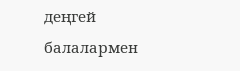деңгей балалармен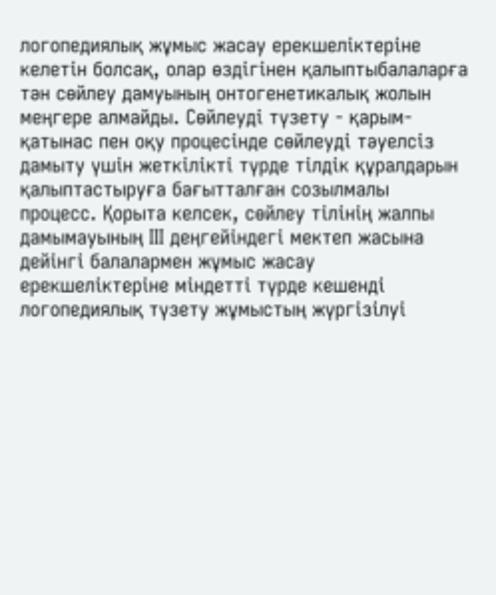логопедиялық жұмыс жасау ерекшеліктеріне келетін болсақ, олар өздігінен қалыптыбалаларға тән сөйлеу дамуының онтогенетикалық жолын меңгере алмайды. Сөйлеуді түзету - қарым-қатынас пен оқу процесінде сөйлеуді тәуелсіз дамыту үшін жеткілікті түрде тілдік құралдарын қалыптастыруға бағытталған созылмалы процесс. Қорыта келсек, сөйлеу тілінің жалпы дамымауының ІІІ деңгейіндегі мектеп жасына дейінгі балалармен жұмыс жасау ерекшеліктеріне міндетті түрде кешенді логопедиялық түзету жұмыстың жүргізілуі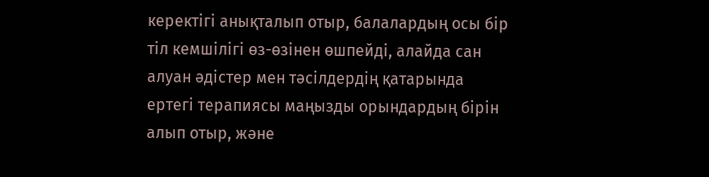керектігі анықталып отыр, балалардың осы бір тіл кемшілігі өз-өзінен өшпейді, алайда сан алуан әдістер мен тәсілдердің қатарында ертегі терапиясы маңызды орындардың бірін алып отыр, және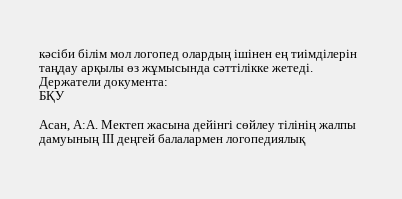кәсіби білім мол логопед олардың ішінен ең тиімділерін таңдау арқылы өз жұмысында сәттілікке жетеді.
Держатели документа:
БҚУ

Асан, А:А. Мектеп жасына дейінгі сөйлеу тілінің жалпы дамуының ІІІ деңгей балалармен логопедиялық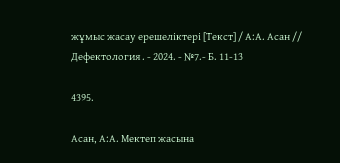жұмыс жасау ерешеліктері [Текст] / А:А. Асан // Дефектология . - 2024. - №7.- Б. 11-13

4395.

Асан, А:А. Мектеп жасына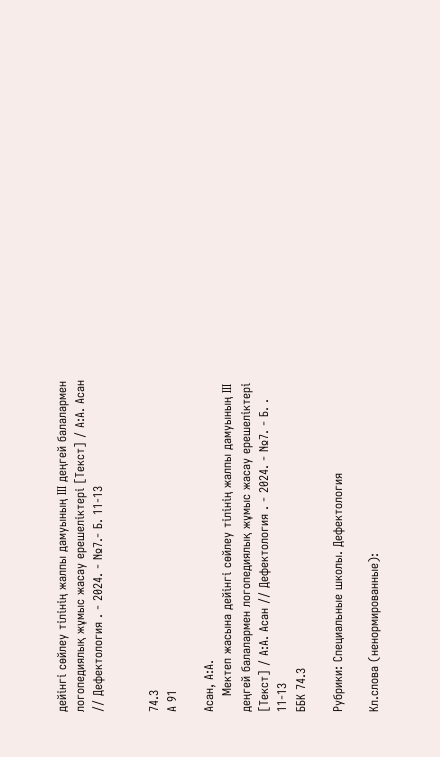дейінгі сөйлеу тілінің жалпы дамуының ІІІ деңгей балалармен логопедиялық жұмыс жасау ерешеліктері [Текст] / А:А. Асан // Дефектология . - 2024. - №7.- Б. 11-13


74.3
А 91

Асан, А:А.
    Мектеп жасына дейінгі сөйлеу тілінің жалпы дамуының ІІІ деңгей балалармен логопедиялық жұмыс жасау ерешеліктері [Текст] / А:А. Асан // Дефектология . - 2024. - №7. - Б. . 11-13
ББК 74.3

Рубрики: Специальные школы. Дефектология

Кл.слова (ненормированные):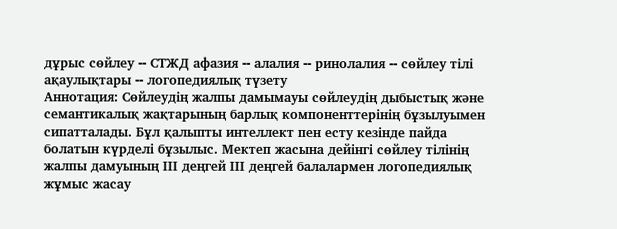дұрыс сөйлеу -- СТЖД афазия -- алалия -- ринолалия -- сөйлеу тілі ақаулықтары -- логопедиялық түзету
Аннотация: Сөйлеудің жалпы дамымауы сөйлеудің дыбыстық және семантикалық жақтарының барлық компоненттерінің бұзылуымен сипатталады. Бұл қалыпты интеллект пен есту кезінде пайда болатын күрделі бұзылыс. Мектеп жасына дейінгі сөйлеу тілінің жалпы дамуының ІІІ деңгей ІІІ деңгей балалармен логопедиялық жұмыс жасау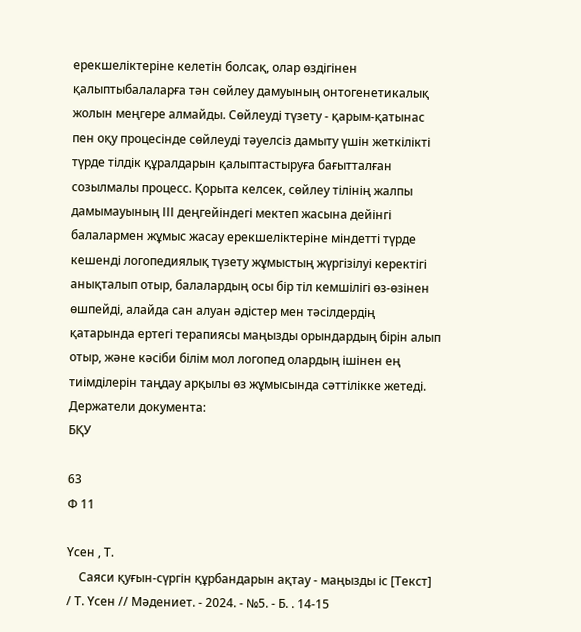ерекшеліктеріне келетін болсақ, олар өздігінен қалыптыбалаларға тән сөйлеу дамуының онтогенетикалық жолын меңгере алмайды. Сөйлеуді түзету - қарым-қатынас пен оқу процесінде сөйлеуді тәуелсіз дамыту үшін жеткілікті түрде тілдік құралдарын қалыптастыруға бағытталған созылмалы процесс. Қорыта келсек, сөйлеу тілінің жалпы дамымауының ІІІ деңгейіндегі мектеп жасына дейінгі балалармен жұмыс жасау ерекшеліктеріне міндетті түрде кешенді логопедиялық түзету жұмыстың жүргізілуі керектігі анықталып отыр, балалардың осы бір тіл кемшілігі өз-өзінен өшпейді, алайда сан алуан әдістер мен тәсілдердің қатарында ертегі терапиясы маңызды орындардың бірін алып отыр, және кәсіби білім мол логопед олардың ішінен ең тиімділерін таңдау арқылы өз жұмысында сәттілікке жетеді.
Держатели документа:
БҚУ

63
Ф 11

Үсен , Т.
    Саяси қуғын-сүргін құрбандарын ақтау - маңызды іс [Текст] / Т. Үсен // Мәдениет. - 2024. - №5. - Б. . 14-15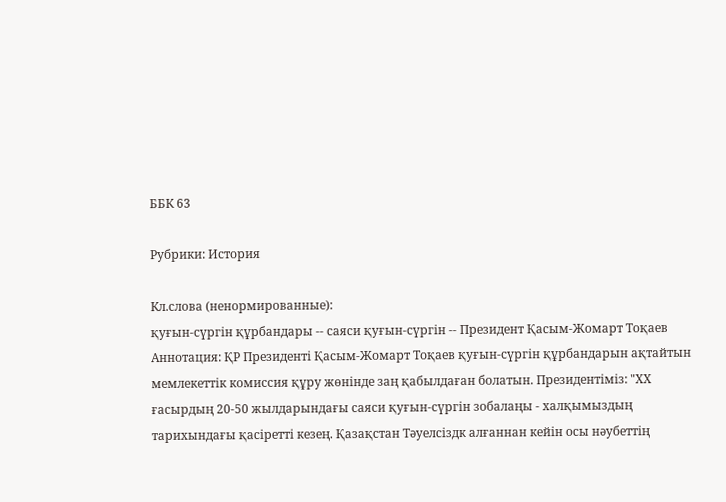ББК 63

Рубрики: История

Кл.слова (ненормированные):
қуғын-сүргін құрбандары -- саяси қуғын-сүргін -- Президент Қасым-Жомарт Тоқаев
Аннотация: ҚР Президенті Қасым-Жомарт Тоқаев қуғын-сүргін құрбандарын ақтайтын мемлекеттік комиссия құру жөнінде заң қабылдаған болатын. Президентіміз: "ХХ ғасырдың 20-50 жылдарындағы саяси қуғын-сүргін зобалаңы - халқымыздың тарихындағы қасіретті кезең. Қазақстан Тәуелсіздк алғаннан кейін осы нәубеттің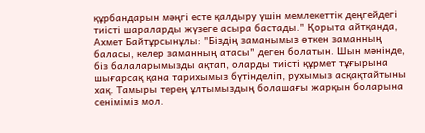құрбандарын мәңгі есте қалдыру үшін мемлекеттік деңгейдегі тиісті шараларды жүзеге асыра бастады." Қорыта айтқанда, Ахмет Байтұрсынұлы: "Біздің заманымыз өткен заманның баласы, келер заманның атасы" деген болатын. Шын мәнінде, біз балаларымызды ақтап, оларды тиісті құрмет тұғырына шығарсақ қана тарихымыз бүтінделіп, рухымыз асқақтайтыны хақ. Тамыры терең ұлтымыздың болашағы жарқын боларына сеніміміз мол.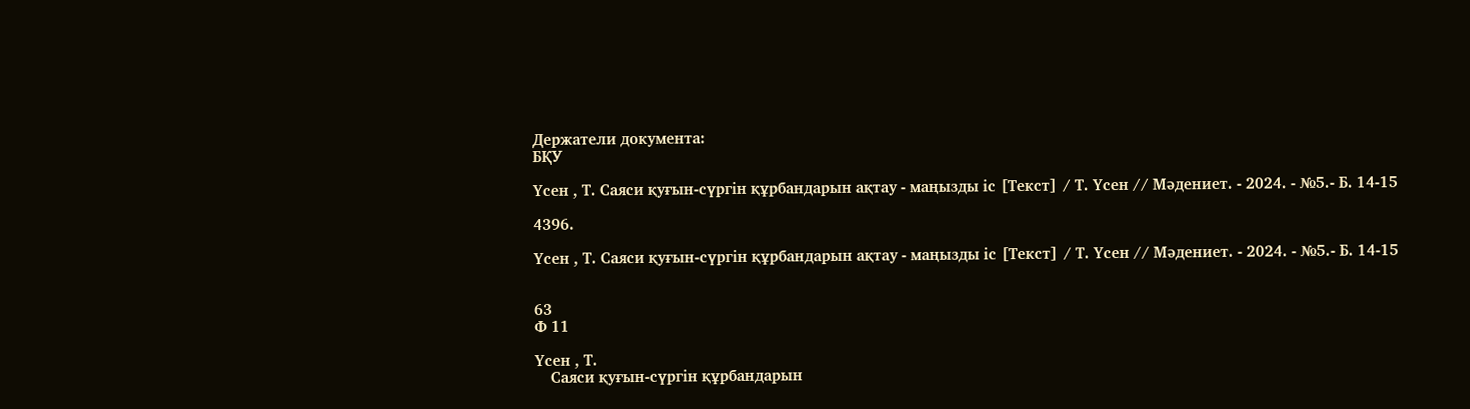Держатели документа:
БҚУ

Үсен , Т. Саяси қуғын-сүргін құрбандарын ақтау - маңызды іс [Текст] / Т. Үсен // Мәдениет. - 2024. - №5.- Б. 14-15

4396.

Үсен , Т. Саяси қуғын-сүргін құрбандарын ақтау - маңызды іс [Текст] / Т. Үсен // Мәдениет. - 2024. - №5.- Б. 14-15


63
Ф 11

Үсен , Т.
    Саяси қуғын-сүргін құрбандарын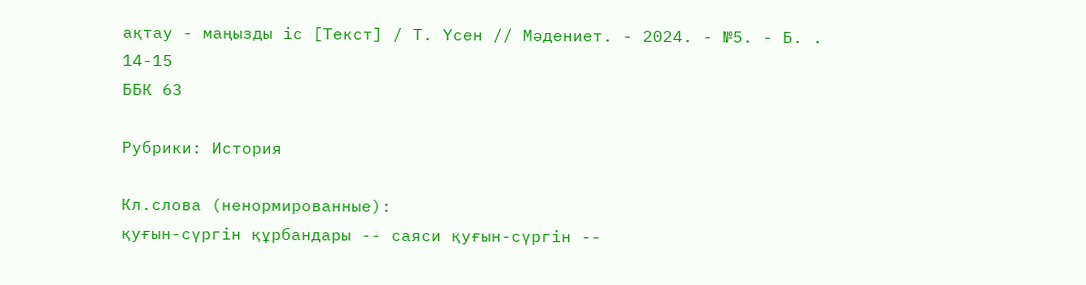ақтау - маңызды іс [Текст] / Т. Үсен // Мәдениет. - 2024. - №5. - Б. . 14-15
ББК 63

Рубрики: История

Кл.слова (ненормированные):
қуғын-сүргін құрбандары -- саяси қуғын-сүргін --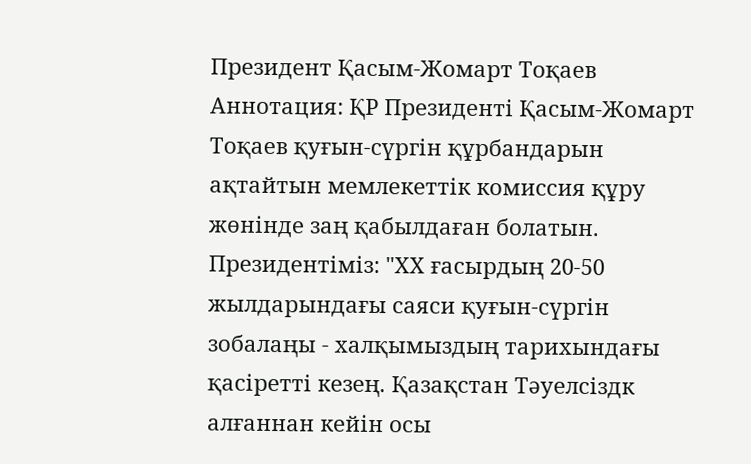Президент Қасым-Жомарт Тоқаев
Аннотация: ҚР Президенті Қасым-Жомарт Тоқаев қуғын-сүргін құрбандарын ақтайтын мемлекеттік комиссия құру жөнінде заң қабылдаған болатын. Президентіміз: "ХХ ғасырдың 20-50 жылдарындағы саяси қуғын-сүргін зобалаңы - халқымыздың тарихындағы қасіретті кезең. Қазақстан Тәуелсіздк алғаннан кейін осы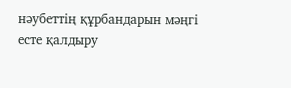нәубеттің құрбандарын мәңгі есте қалдыру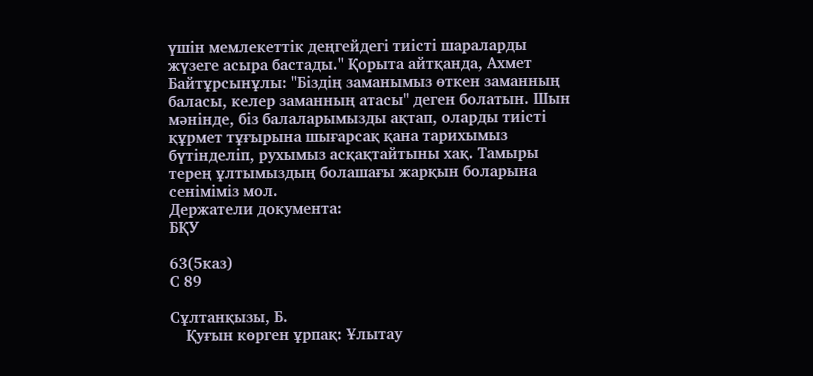үшін мемлекеттік деңгейдегі тиісті шараларды жүзеге асыра бастады." Қорыта айтқанда, Ахмет Байтұрсынұлы: "Біздің заманымыз өткен заманның баласы, келер заманның атасы" деген болатын. Шын мәнінде, біз балаларымызды ақтап, оларды тиісті құрмет тұғырына шығарсақ қана тарихымыз бүтінделіп, рухымыз асқақтайтыны хақ. Тамыры терең ұлтымыздың болашағы жарқын боларына сеніміміз мол.
Держатели документа:
БҚУ

63(5каз)
С 89

Сұлтанқызы, Б.
    Қуғын көрген ұрпақ: Ұлытау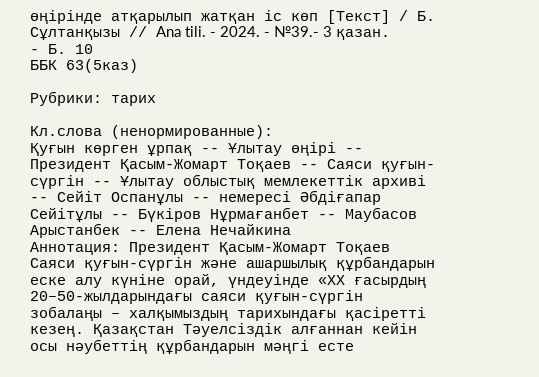өңірінде атқарылып жатқан іс көп [Текст] / Б. Сұлтанқызы // Ana tili. - 2024. - №39.- 3 қазан. - Б. 10
ББК 63(5каз)

Рубрики: тарих

Кл.слова (ненормированные):
Қуғын көрген ұрпақ -- Ұлытау өңірі -- Президент Қасым-Жомарт Тоқаев -- Саяси қуғын-сүргін -- Ұлытау облыстық мемлекеттік архиві -- Сейіт Оспанұлы -- немересі Әбдіғапар Сейітұлы -- Бүкіров Нұрмағанбет -- Маубасов Арыстанбек -- Елена Нечайкина
Аннотация: Президент Қасым-Жомарт Тоқаев Саяси қуғын-сүргін және ашаршылық құрбандарын еске алу күніне орай, үндеуінде «ХХ ғасырдың 20–50-жылдарындағы саяси қуғын-сүргін зобалаңы – халқымыздың тарихындағы қасіретті кезең. Қазақстан Тәуелсіздік алғаннан кейін осы нәубеттің құрбандарын мәңгі есте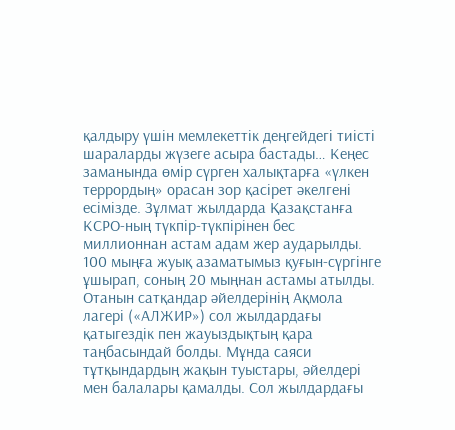қалдыру үшін мемлекеттік деңгейдегі тиісті шараларды жүзеге асыра бастады… Кеңес заманында өмір сүрген халықтарға «үлкен террордың» орасан зор қасірет әкелгені есімізде. Зұлмат жылдарда Қазақстанға КСРО-ның түкпір-түкпірінен бес миллионнан астам адам жер аударылды. 100 мыңға жуық азаматымыз қуғын-сүргінге ұшырап, соның 20 мыңнан астамы атылды. Отанын сатқандар әйелдерінің Ақмола лагері («АЛЖИР») сол жылдардағы қатыгездік пен жауыздықтың қара таңбасындай болды. Мұнда саяси тұтқындардың жақын туыстары, әйелдері мен балалары қамалды. Сол жылдардағы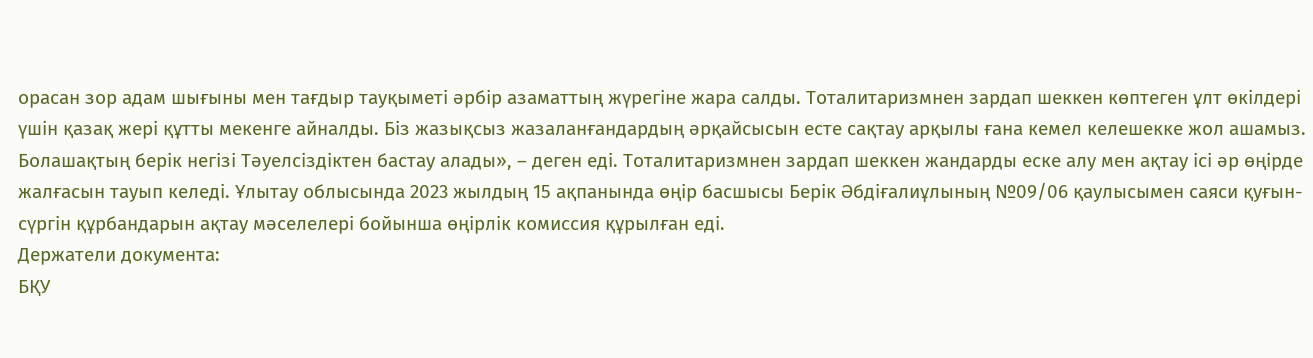орасан зор адам шығыны мен тағдыр тауқыметі әрбір азаматтың жүрегіне жара салды. Тоталитаризмнен зардап шеккен көптеген ұлт өкілдері үшін қазақ жері құтты мекенге айналды. Біз жазықсыз жазаланғандардың әрқайсысын есте сақтау арқылы ғана кемел келешекке жол ашамыз. Болашақтың берік негізі Тәуелсіздіктен бастау алады», – деген еді. Тоталитаризмнен зардап шеккен жандарды еске алу мен ақтау ісі әр өңірде жалғасын тауып келеді. Ұлытау облысында 2023 жылдың 15 ақпанында өңір басшысы Берік Әбдіғалиұлының №09/06 қаулысымен саяси қуғын-сүргін құрбандарын ақтау мәселелері бойынша өңірлік комиссия құрылған еді.
Держатели документа:
БҚУ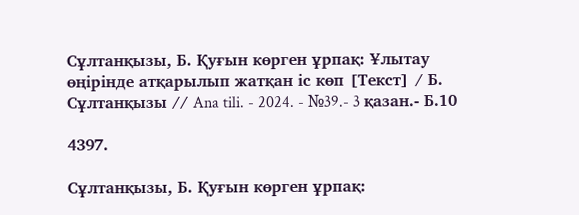Сұлтанқызы, Б. Қуғын көрген ұрпақ: Ұлытау өңірінде атқарылып жатқан іс көп [Текст] / Б. Сұлтанқызы // Ana tili. - 2024. - №39.- 3 қазан.- Б.10

4397.

Сұлтанқызы, Б. Қуғын көрген ұрпақ: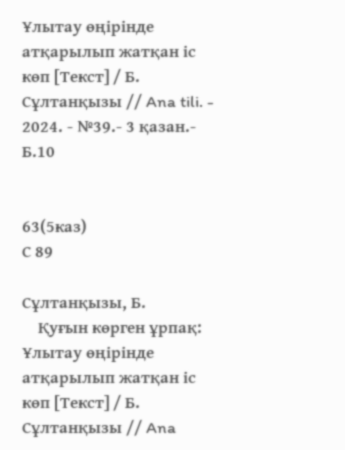Ұлытау өңірінде атқарылып жатқан іс көп [Текст] / Б. Сұлтанқызы // Ana tili. - 2024. - №39.- 3 қазан.- Б.10


63(5каз)
С 89

Сұлтанқызы, Б.
    Қуғын көрген ұрпақ: Ұлытау өңірінде атқарылып жатқан іс көп [Текст] / Б. Сұлтанқызы // Ana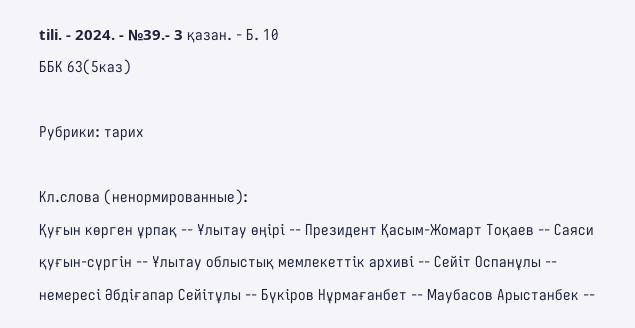tili. - 2024. - №39.- 3 қазан. - Б. 10
ББК 63(5каз)

Рубрики: тарих

Кл.слова (ненормированные):
Қуғын көрген ұрпақ -- Ұлытау өңірі -- Президент Қасым-Жомарт Тоқаев -- Саяси қуғын-сүргін -- Ұлытау облыстық мемлекеттік архиві -- Сейіт Оспанұлы -- немересі Әбдіғапар Сейітұлы -- Бүкіров Нұрмағанбет -- Маубасов Арыстанбек --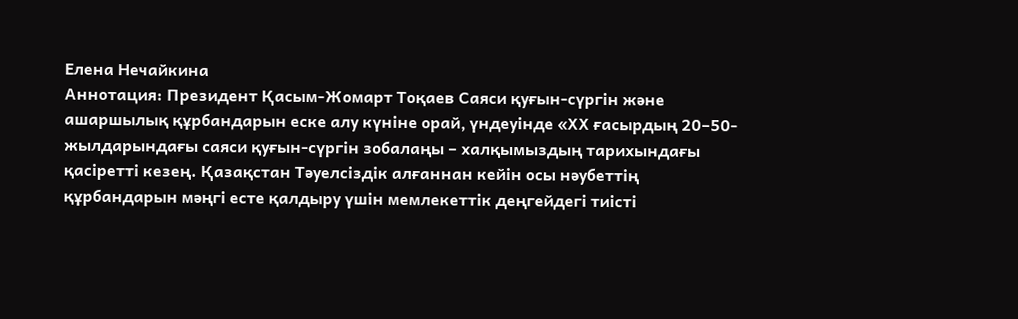Елена Нечайкина
Аннотация: Президент Қасым-Жомарт Тоқаев Саяси қуғын-сүргін және ашаршылық құрбандарын еске алу күніне орай, үндеуінде «ХХ ғасырдың 20–50-жылдарындағы саяси қуғын-сүргін зобалаңы – халқымыздың тарихындағы қасіретті кезең. Қазақстан Тәуелсіздік алғаннан кейін осы нәубеттің құрбандарын мәңгі есте қалдыру үшін мемлекеттік деңгейдегі тиісті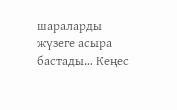шараларды жүзеге асыра бастады… Кеңес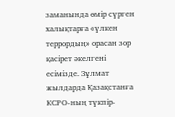заманында өмір сүрген халықтарға «үлкен террордың» орасан зор қасірет әкелгені есімізде. Зұлмат жылдарда Қазақстанға КСРО-ның түкпір-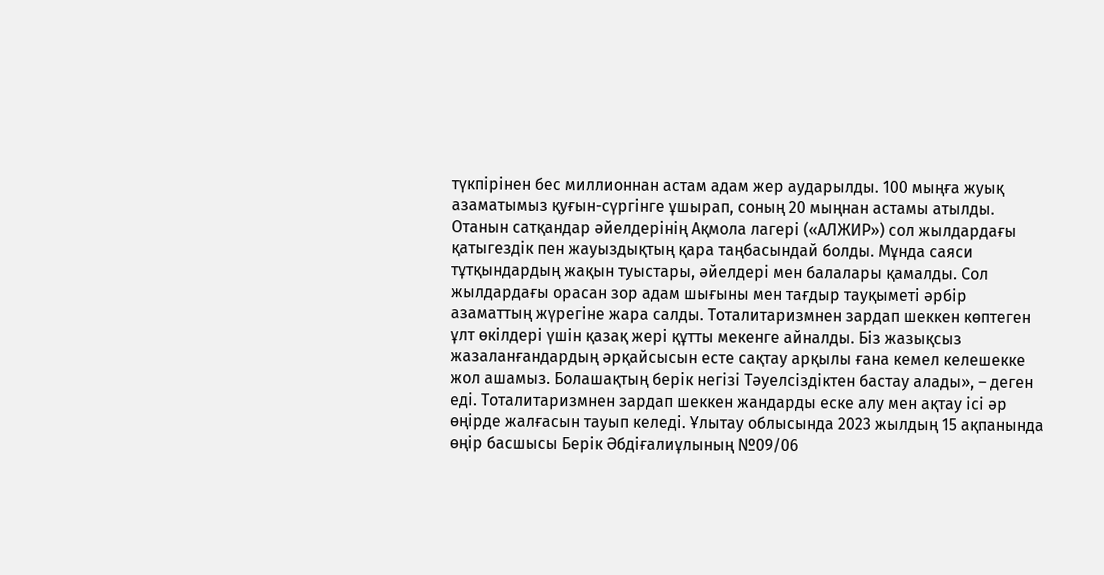түкпірінен бес миллионнан астам адам жер аударылды. 100 мыңға жуық азаматымыз қуғын-сүргінге ұшырап, соның 20 мыңнан астамы атылды. Отанын сатқандар әйелдерінің Ақмола лагері («АЛЖИР») сол жылдардағы қатыгездік пен жауыздықтың қара таңбасындай болды. Мұнда саяси тұтқындардың жақын туыстары, әйелдері мен балалары қамалды. Сол жылдардағы орасан зор адам шығыны мен тағдыр тауқыметі әрбір азаматтың жүрегіне жара салды. Тоталитаризмнен зардап шеккен көптеген ұлт өкілдері үшін қазақ жері құтты мекенге айналды. Біз жазықсыз жазаланғандардың әрқайсысын есте сақтау арқылы ғана кемел келешекке жол ашамыз. Болашақтың берік негізі Тәуелсіздіктен бастау алады», – деген еді. Тоталитаризмнен зардап шеккен жандарды еске алу мен ақтау ісі әр өңірде жалғасын тауып келеді. Ұлытау облысында 2023 жылдың 15 ақпанында өңір басшысы Берік Әбдіғалиұлының №09/06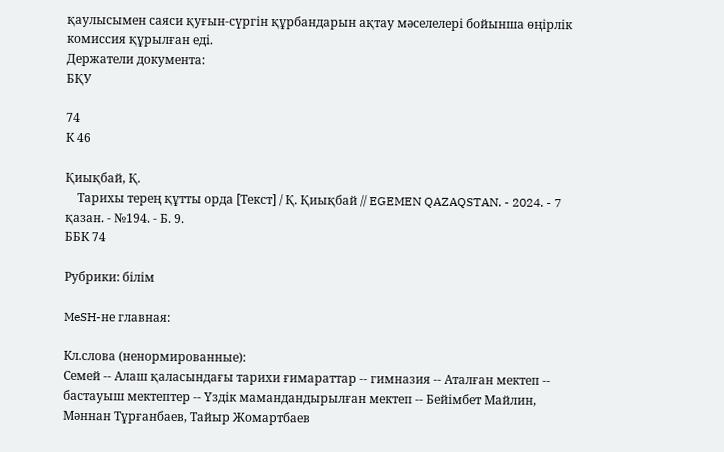қаулысымен саяси қуғын-сүргін құрбандарын ақтау мәселелері бойынша өңірлік комиссия құрылған еді.
Держатели документа:
БҚУ

74
К 46

Қиықбай, Қ.
    Тарихы терең құтты орда [Текст] / Қ. Қиықбай // EGEMEN QAZAQSTAN. - 2024. - 7 қазан. - №194. - Б. 9.
ББК 74

Рубрики: білім

MeSH-не главная:

Кл.слова (ненормированные):
Семей -- Алаш қаласындағы тарихи ғимараттар -- гимназия -- Аталған мектеп -- бастауыш мектептер -- Үздік мамандандырылған мектеп -- Бейімбет Майлин, Мәннан Тұрғанбаев, Тайыр Жомартбаев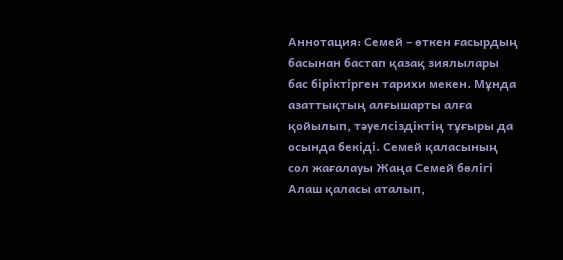Аннотация: Семей – өткен ғасырдың басынан бастап қазақ зиялылары бас біріктірген тарихи мекен. Мұнда азаттықтың алғышарты алға қойылып, тәуелсіздіктің тұғыры да осында бекіді. Семей қаласының сол жағалауы Жаңа Семей бөлігі Алаш қаласы аталып,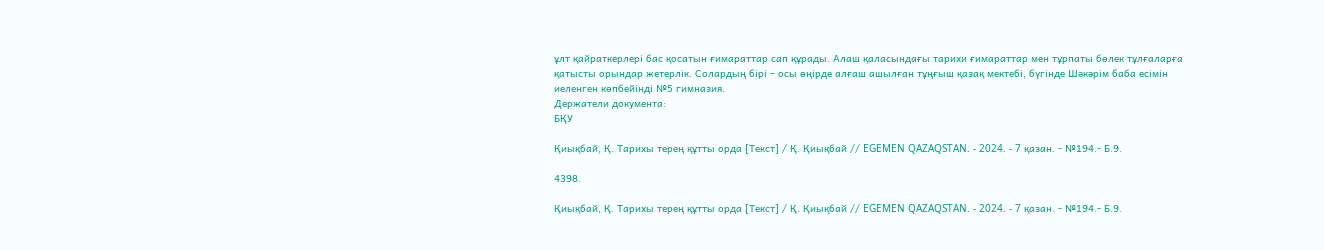ұлт қайраткерлері бас қосатын ғимараттар сап құрады. Алаш қаласындағы тарихи ғимараттар мен тұрпаты бөлек тұлғаларға қатысты орындар жетерлік. Солардың бірі – осы өңірде алғаш ашылған тұңғыш қазақ мектебі, бүгінде Шәкәрім баба есімін иеленген көпбейінді №5 гимназия.
Держатели документа:
БҚУ

Қиықбай, Қ. Тарихы терең құтты орда [Текст] / Қ. Қиықбай // EGEMEN QAZAQSTAN. - 2024. - 7 қазан. - №194.- Б.9.

4398.

Қиықбай, Қ. Тарихы терең құтты орда [Текст] / Қ. Қиықбай // EGEMEN QAZAQSTAN. - 2024. - 7 қазан. - №194.- Б.9.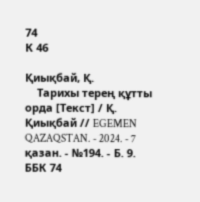74
К 46

Қиықбай, Қ.
    Тарихы терең құтты орда [Текст] / Қ. Қиықбай // EGEMEN QAZAQSTAN. - 2024. - 7 қазан. - №194. - Б. 9.
ББК 74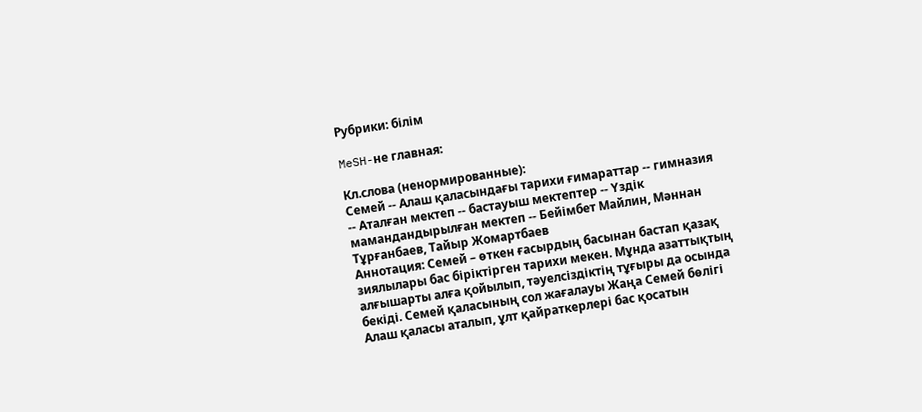Рубрики: білім

MeSH-не главная:

Кл.слова (ненормированные):
Семей -- Алаш қаласындағы тарихи ғимараттар -- гимназия -- Аталған мектеп -- бастауыш мектептер -- Үздік мамандандырылған мектеп -- Бейімбет Майлин, Мәннан Тұрғанбаев, Тайыр Жомартбаев
Аннотация: Семей – өткен ғасырдың басынан бастап қазақ зиялылары бас біріктірген тарихи мекен. Мұнда азаттықтың алғышарты алға қойылып, тәуелсіздіктің тұғыры да осында бекіді. Семей қаласының сол жағалауы Жаңа Семей бөлігі Алаш қаласы аталып, ұлт қайраткерлері бас қосатын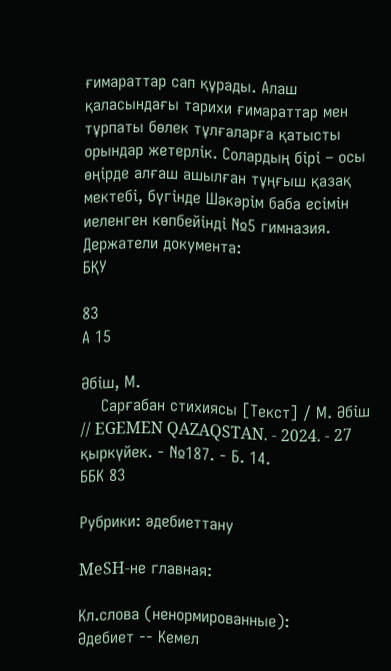ғимараттар сап құрады. Алаш қаласындағы тарихи ғимараттар мен тұрпаты бөлек тұлғаларға қатысты орындар жетерлік. Солардың бірі – осы өңірде алғаш ашылған тұңғыш қазақ мектебі, бүгінде Шәкәрім баба есімін иеленген көпбейінді №5 гимназия.
Держатели документа:
БҚУ

83
А 15

Әбіш, М.
    Сарғабан стихиясы [Текст] / М. Әбіш // EGEMEN QAZAQSTAN. - 2024. - 27 қыркүйек. - №187. - Б. 14.
ББК 83

Рубрики: әдебиеттану

MeSH-не главная:

Кл.слова (ненормированные):
Әдебиет -- Кемел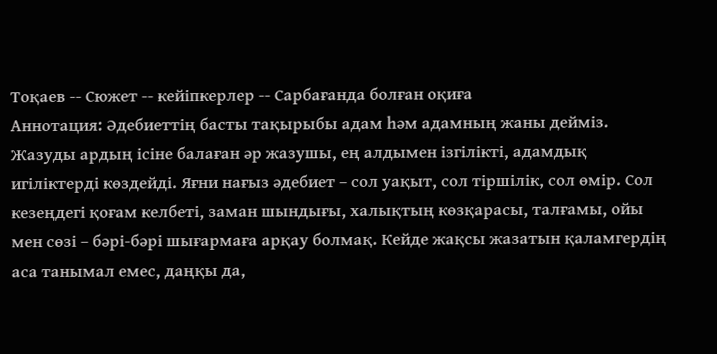Тоқаев -- Сюжет -- кейіпкерлер -- Сарбағанда болған оқиға
Аннотация: Әдебиеттің басты тақырыбы адам һәм адамның жаны дейміз. Жазуды ардың ісіне балаған әр жазушы, ең алдымен ізгілікті, адамдық игіліктерді көздейді. Яғни нағыз әдебиет – сол уақыт, сол тіршілік, сол өмір. Сол кезеңдегі қоғам келбеті, заман шындығы, халықтың көзқарасы, талғамы, ойы мен сөзі – бәрі-бәрі шығармаға арқау болмақ. Кейде жақсы жазатын қаламгердің аса танымал емес, даңқы да,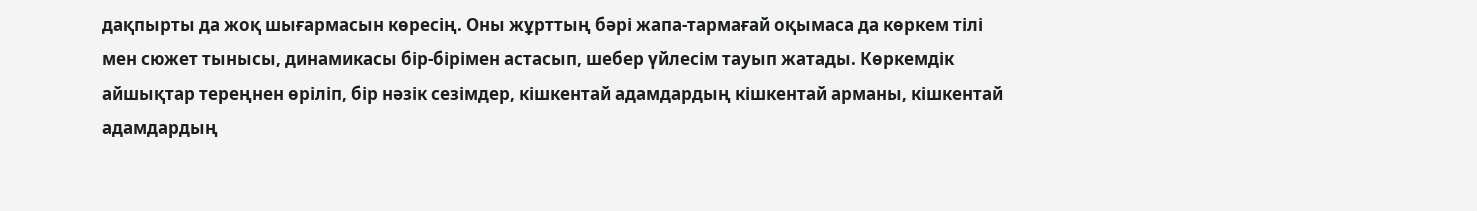дақпырты да жоқ шығармасын көресің. Оны жұрттың бәрі жапа-тармағай оқымаса да көркем тілі мен сюжет тынысы, динамикасы бір-бірімен астасып, шебер үйлесім тауып жатады. Көркемдік айшықтар тереңнен өріліп, бір нәзік сезімдер, кішкентай адамдардың кішкентай арманы, кішкентай адамдардың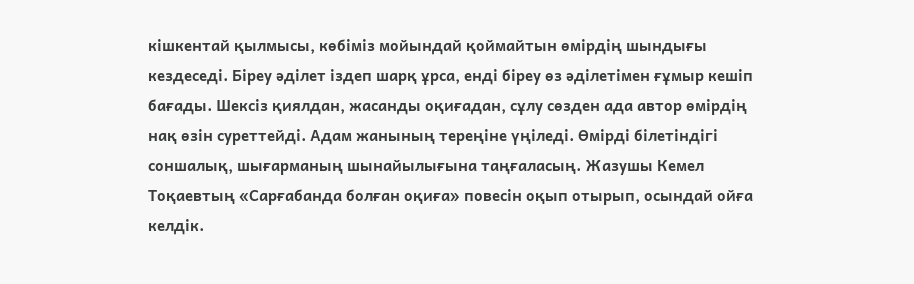кішкентай қылмысы, көбіміз мойындай қоймайтын өмірдің шындығы кездеседі. Біреу әділет іздеп шарқ ұрса, енді біреу өз әділетімен ғұмыр кешіп бағады. Шексіз қиялдан, жасанды оқиғадан, сұлу сөзден ада автор өмірдің нақ өзін суреттейді. Адам жанының тереңіне үңіледі. Өмірді білетіндігі соншалық, шығарманың шынайылығына таңғаласың. Жазушы Кемел Тоқаевтың «Сарғабанда болған оқиға» повесін оқып отырып, осындай ойға келдік.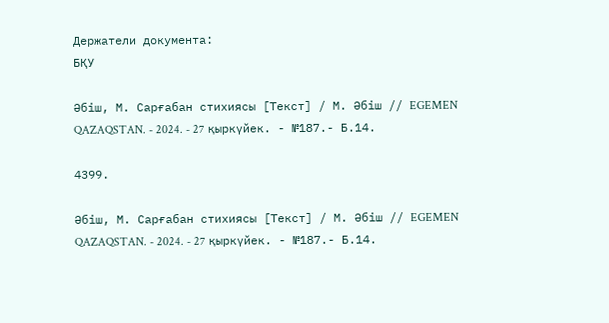Держатели документа:
БҚУ

Әбіш, М. Сарғабан стихиясы [Текст] / М. Әбіш // EGEMEN QAZAQSTAN. - 2024. - 27 қыркүйек. - №187.- Б.14.

4399.

Әбіш, М. Сарғабан стихиясы [Текст] / М. Әбіш // EGEMEN QAZAQSTAN. - 2024. - 27 қыркүйек. - №187.- Б.14.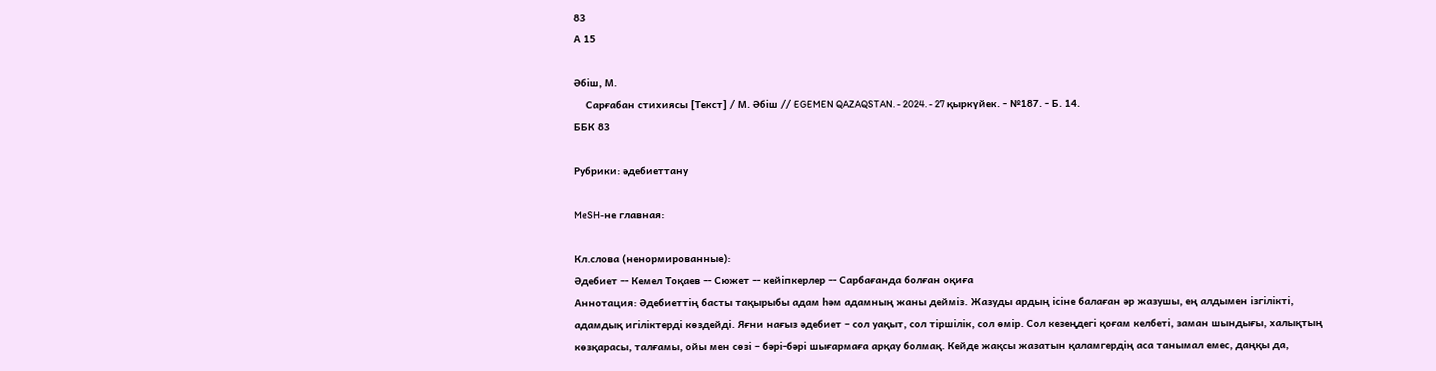83
А 15

Әбіш, М.
    Сарғабан стихиясы [Текст] / М. Әбіш // EGEMEN QAZAQSTAN. - 2024. - 27 қыркүйек. - №187. - Б. 14.
ББК 83

Рубрики: әдебиеттану

MeSH-не главная:

Кл.слова (ненормированные):
Әдебиет -- Кемел Тоқаев -- Сюжет -- кейіпкерлер -- Сарбағанда болған оқиға
Аннотация: Әдебиеттің басты тақырыбы адам һәм адамның жаны дейміз. Жазуды ардың ісіне балаған әр жазушы, ең алдымен ізгілікті, адамдық игіліктерді көздейді. Яғни нағыз әдебиет – сол уақыт, сол тіршілік, сол өмір. Сол кезеңдегі қоғам келбеті, заман шындығы, халықтың көзқарасы, талғамы, ойы мен сөзі – бәрі-бәрі шығармаға арқау болмақ. Кейде жақсы жазатын қаламгердің аса танымал емес, даңқы да,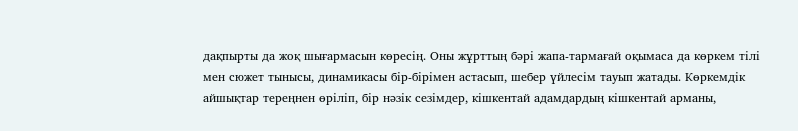дақпырты да жоқ шығармасын көресің. Оны жұрттың бәрі жапа-тармағай оқымаса да көркем тілі мен сюжет тынысы, динамикасы бір-бірімен астасып, шебер үйлесім тауып жатады. Көркемдік айшықтар тереңнен өріліп, бір нәзік сезімдер, кішкентай адамдардың кішкентай арманы,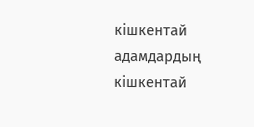кішкентай адамдардың кішкентай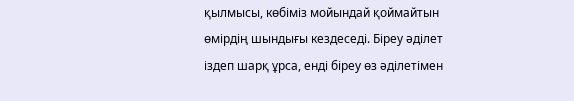қылмысы, көбіміз мойындай қоймайтын өмірдің шындығы кездеседі. Біреу әділет іздеп шарқ ұрса, енді біреу өз әділетімен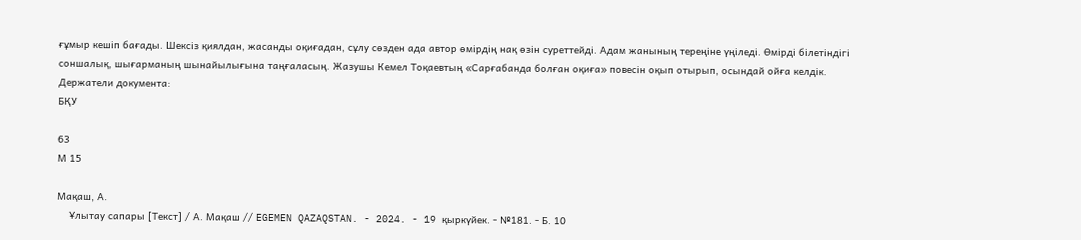ғұмыр кешіп бағады. Шексіз қиялдан, жасанды оқиғадан, сұлу сөзден ада автор өмірдің нақ өзін суреттейді. Адам жанының тереңіне үңіледі. Өмірді білетіндігі соншалық, шығарманың шынайылығына таңғаласың. Жазушы Кемел Тоқаевтың «Сарғабанда болған оқиға» повесін оқып отырып, осындай ойға келдік.
Держатели документа:
БҚУ

63
М 15

Мақаш, А.
    Ұлытау сапары [Текст] / А. Мақаш // EGEMEN QAZAQSTAN. - 2024. - 19 қыркүйек. - №181. - Б. 10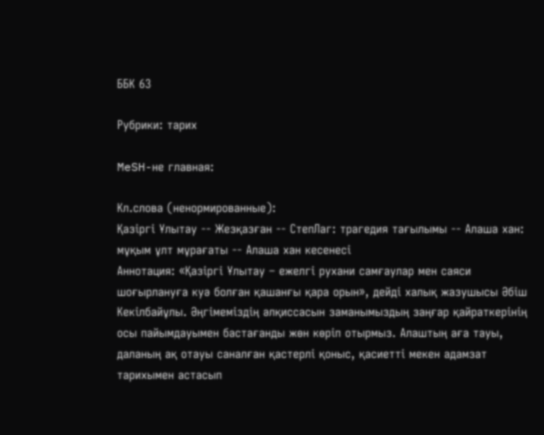ББК 63

Рубрики: тарих

MeSH-не главная:

Кл.слова (ненормированные):
Қазіргі Ұлытау -- Жезқазған -- СтепЛаг: трагедия тағылымы -- Алаша хан: мұқым ұлт мұрағаты -- Алаша хан кесенесі
Аннотация: «Қазіргі Ұлытау – ежелгі рухани самғаулар мен саяси шоғырлануға куә болған қашанғы қара орын», дейді халық жазушысы Әбіш Кекілбайұлы. Әңгімеміздің әлқиссасын заманымыздың заңғар қайраткерінің осы пайымдауымен бастағанды жөн көріп отырмыз. Алаштың аға тауы, даланың ақ отауы саналған қастерлі қоныс, қасиетті мекен адамзат тарихымен астасып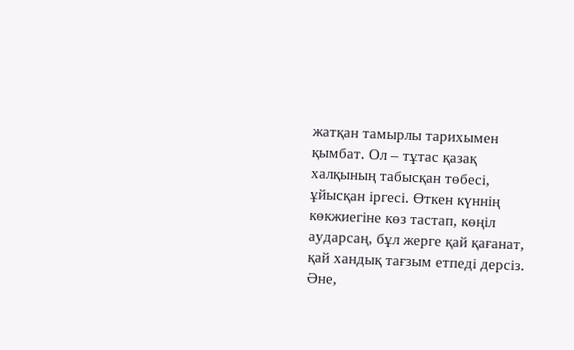жатқан тамырлы тарихымен қымбат. Ол – тұтас қазақ халқының табысқан төбесі, ұйысқан іргесі. Өткен күннің көкжиегіне көз тастап, көңіл аударсаң, бұл жерге қай қағанат, қай хандық тағзым етпеді дерсіз. Әне,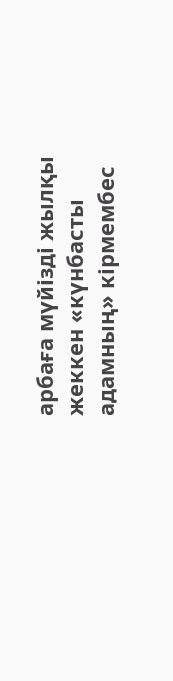арбаға мүйізді жылқы жеккен «күнбасты адамның» кірмембес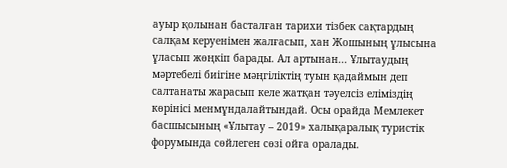ауыр қолынан басталған тарихи тізбек сақтардың салқам керуенімен жалғасып, хан Жошының ұлысына ұласып жөңкіп барады. Ал артынан... Ұлытаудың мәртебелі биігіне мәңгіліктің туын қадаймын деп салтанаты жарасып келе жатқан тәуелсіз еліміздің көрінісі менмұндалайтындай. Осы орайда Мемлекет басшысының «Ұлытау – 2019» халықаралық туристік форумында сөйлеген сөзі ойға оралады.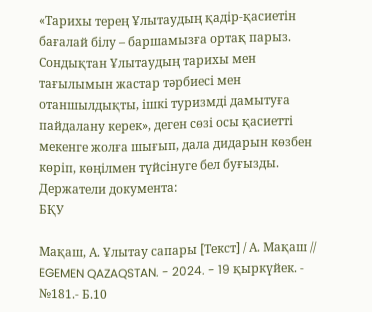«Тарихы терең Ұлытаудың қадір-қасиетін бағалай білу – баршамызға ортақ парыз. Сондықтан Ұлытаудың тарихы мен тағылымын жастар тәрбиесі мен отаншылдықты, ішкі туризмді дамытуға пайдалану керек», деген сөзі осы қасиетті мекенге жолға шығып, дала дидарын көзбен көріп, көңілмен түйсінуге бел буғызды.
Держатели документа:
БҚУ

Мақаш, А. Ұлытау сапары [Текст] / А. Мақаш // EGEMEN QAZAQSTAN. - 2024. - 19 қыркүйек. - №181.- Б.10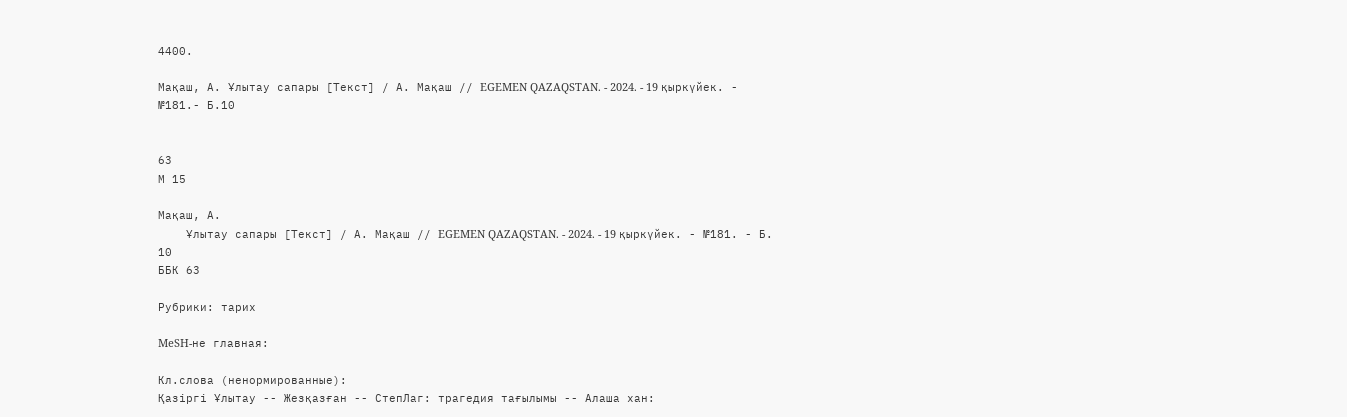4400.

Мақаш, А. Ұлытау сапары [Текст] / А. Мақаш // EGEMEN QAZAQSTAN. - 2024. - 19 қыркүйек. - №181.- Б.10


63
М 15

Мақаш, А.
    Ұлытау сапары [Текст] / А. Мақаш // EGEMEN QAZAQSTAN. - 2024. - 19 қыркүйек. - №181. - Б. 10
ББК 63

Рубрики: тарих

MeSH-не главная:

Кл.слова (ненормированные):
Қазіргі Ұлытау -- Жезқазған -- СтепЛаг: трагедия тағылымы -- Алаша хан: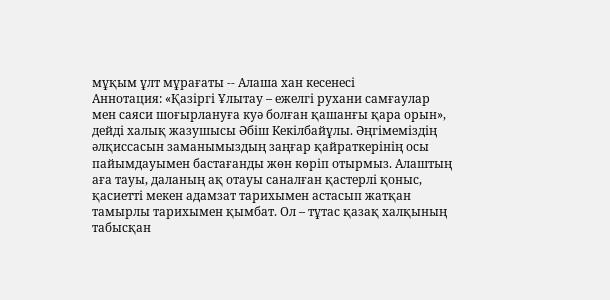мұқым ұлт мұрағаты -- Алаша хан кесенесі
Аннотация: «Қазіргі Ұлытау – ежелгі рухани самғаулар мен саяси шоғырлануға куә болған қашанғы қара орын», дейді халық жазушысы Әбіш Кекілбайұлы. Әңгімеміздің әлқиссасын заманымыздың заңғар қайраткерінің осы пайымдауымен бастағанды жөн көріп отырмыз. Алаштың аға тауы, даланың ақ отауы саналған қастерлі қоныс, қасиетті мекен адамзат тарихымен астасып жатқан тамырлы тарихымен қымбат. Ол – тұтас қазақ халқының табысқан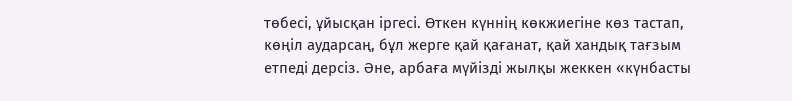төбесі, ұйысқан іргесі. Өткен күннің көкжиегіне көз тастап, көңіл аударсаң, бұл жерге қай қағанат, қай хандық тағзым етпеді дерсіз. Әне, арбаға мүйізді жылқы жеккен «күнбасты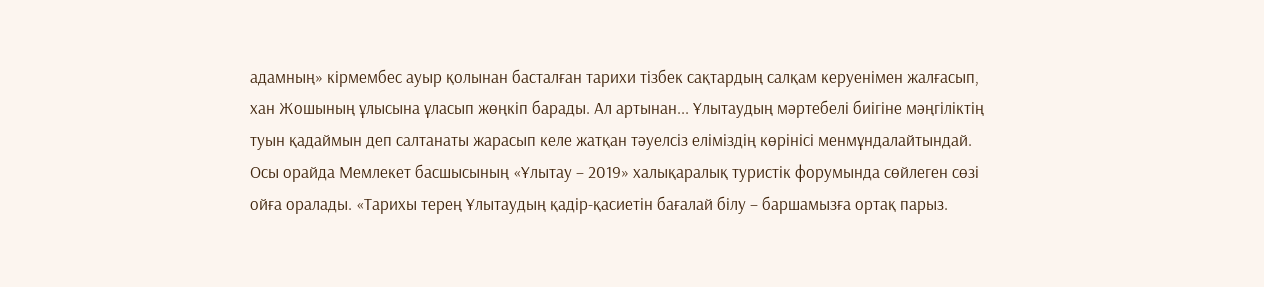адамның» кірмембес ауыр қолынан басталған тарихи тізбек сақтардың салқам керуенімен жалғасып, хан Жошының ұлысына ұласып жөңкіп барады. Ал артынан... Ұлытаудың мәртебелі биігіне мәңгіліктің туын қадаймын деп салтанаты жарасып келе жатқан тәуелсіз еліміздің көрінісі менмұндалайтындай. Осы орайда Мемлекет басшысының «Ұлытау – 2019» халықаралық туристік форумында сөйлеген сөзі ойға оралады. «Тарихы терең Ұлытаудың қадір-қасиетін бағалай білу – баршамызға ортақ парыз.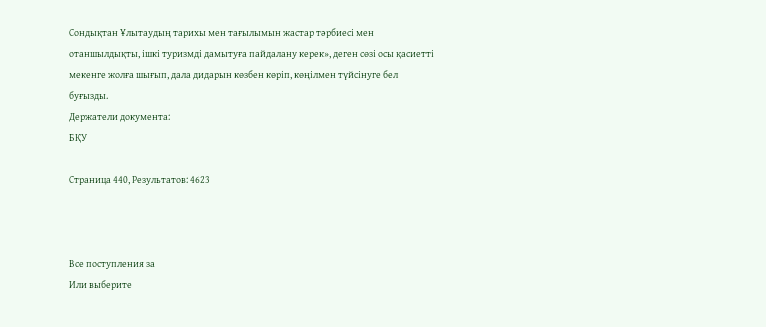Сондықтан Ұлытаудың тарихы мен тағылымын жастар тәрбиесі мен отаншылдықты, ішкі туризмді дамытуға пайдалану керек», деген сөзі осы қасиетті мекенге жолға шығып, дала дидарын көзбен көріп, көңілмен түйсінуге бел буғызды.
Держатели документа:
БҚУ

Страница 440, Результатов: 4623



Все поступления за
Или выберите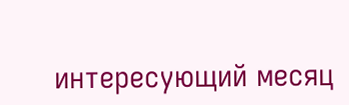интересующий месяц